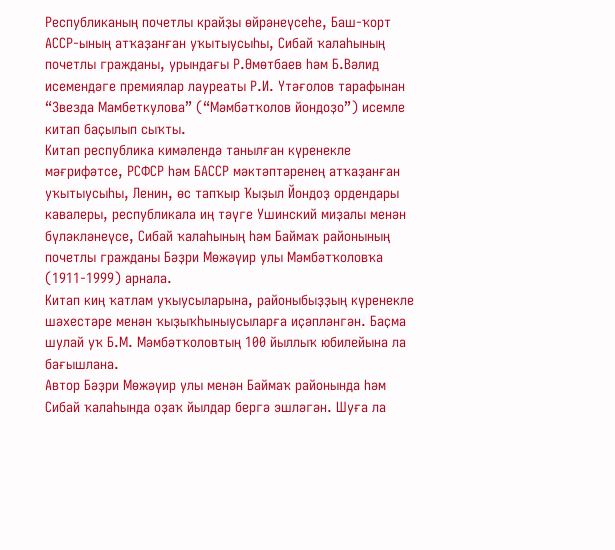Республиканың почетлы крайҙы өйрәнеүсеһе, Баш-ҡорт АССР-ының атҡаҙанған уҡытыусыһы, Сибай ҡалаһының почетлы гражданы, урындағы Р.Өмөтбаев һәм Б.Вәлид исемендәге премиялар лауреаты Р.И. Үтәғолов тарафынан “Звезда Мамбеткулова” (“Мәмбәтҡолов йондоҙо”) исемле китап баҫылып сыҡты.
Китап республика кимәлендә танылған күренекле мәғрифәтсе, РСФСР һәм БАССР мәктәптәренең атҡаҙанған уҡытыусыһы, Ленин, өс тапҡыр Ҡыҙыл Йондоҙ ордендары кавалеры, республикала иң тәүге Ушинский миҙалы менән бүләкләнеүсе, Сибай ҡалаһының һәм Баймаҡ районының почетлы гражданы Бәҙри Мөжәүир улы Мәмбәтҡоловҡа (1911-1999) арнала.
Китап киң ҡатлам уҡыусыларына, районыбыҙҙың күренекле шәхестәре менән ҡыҙыҡһыныусыларға иҫәпләнгән. Баҫма шулай уҡ Б.М. Мәмбәтҡоловтың 100 йыллыҡ юбилейына ла бағышлана.
Автор Бәҙри Мөжәүир улы менән Баймаҡ районында һәм Сибай ҡалаһында оҙаҡ йылдар бергә эшләгән. Шуға ла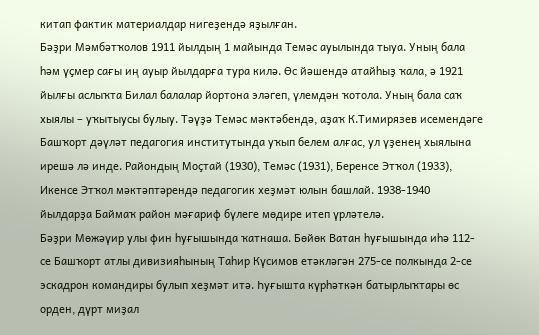китап фактик материалдар нигеҙендә яҙылған.
Бәҙри Мәмбәтҡолов 1911 йылдың 1 майында Темәс ауылында тыуа. Уның бала һәм үҫмер сағы иң ауыр йылдарға тура килә. Өс йәшендә атайһыҙ ҡала, ә 1921 йылғы аслыҡта Билал балалар йортона эләгеп, үлемдән ҡотола. Уның бала саҡ хыялы – уҡытыусы булыу. Тәүҙә Темәс мәктәбендә, аҙаҡ К.Тимирязев исемендәге Башҡорт дәүләт педагогия институтында уҡып белем алғас, ул үҙенең хыялына ирешә лә инде. Райондың Моҫтай (1930), Темәс (1931), Беренсе Этҡол (1933), Икенсе Этҡол мәктәптәрендә педагогик хеҙмәт юлын башлай. 1938-1940 йылдарҙа Баймаҡ район мәғариф бүлеге мөдире итеп үрләтелә.
Бәҙри Мөжәүир улы фин һуғышында ҡатнаша. Бөйөк Ватан һуғышында иһә 112-се Башҡорт атлы дивизияһының Таһир Күсимов етәкләгән 275-се полкында 2-се эскадрон командиры булып хеҙмәт итә. Һуғышта күрһәткән батырлыҡтары өс орден, дүрт миҙал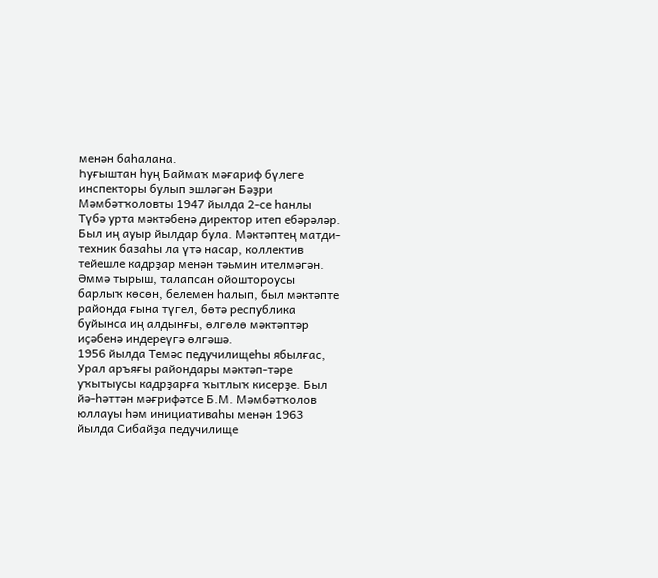менән баһалана.
Һуғыштан һуң Баймаҡ мәғариф бүлеге инспекторы булып эшләгән Бәҙри Мәмбәтҡоловты 1947 йылда 2-се һанлы Түбә урта мәктәбенә директор итеп ебәрәләр. Был иң ауыр йылдар була. Мәктәптең матди-техник базаһы ла үтә насар, коллектив тейешле кадрҙар менән тәьмин ителмәгән. Әммә тырыш, талапсан ойоштороусы барлыҡ көсөн, белемен һалып, был мәктәпте районда ғына түгел, бөтә республика буйынса иң алдынғы, өлгөлө мәктәптәр иҫәбенә индереүгә өлгәшә.
1956 йылда Темәс педучилищеһы ябылғас, Урал аръяғы райондары мәктәп-тәре уҡытыусы кадрҙарға ҡытлыҡ кисерҙе. Был йә-һәттән мәғрифәтсе Б.М. Мәмбәтҡолов юллауы һәм инициативаһы менән 1963 йылда Сибайҙа педучилище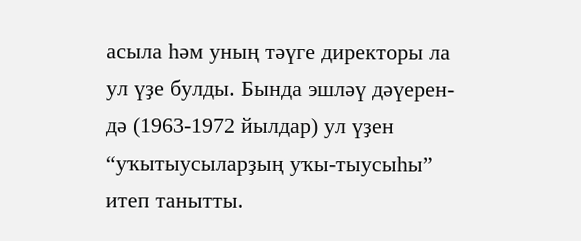асыла һәм уның тәүге директоры ла ул үҙе булды. Бында эшләү дәүерен-дә (1963-1972 йылдар) ул үҙен “уҡытыусыларҙың уҡы-тыусыһы” итеп танытты.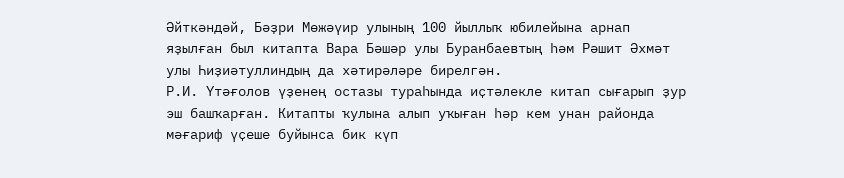Әйткәндәй, Бәҙри Мөжәүир улының 100 йыллыҡ юбилейына арнап яҙылған был китапта Вара Бәшәр улы Буранбаевтың һәм Рәшит Әхмәт улы Һиҙиәтуллиндың да хәтирәләре бирелгән.
Р.И. Үтәғолов үҙенең остазы тураһында иҫтәлекле китап сығарып ҙур эш башҡарған. Китапты ҡулына алып уҡыған һәр кем унан районда мәғариф үҫеше буйынса бик күп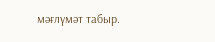мәғлүмәт табыр.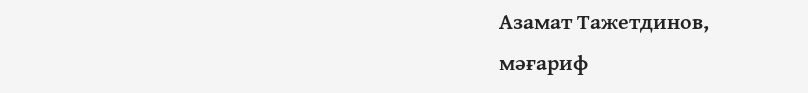Азамат Тажетдинов,
мәғариф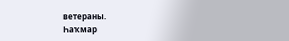ветераны.
Һаҡмар